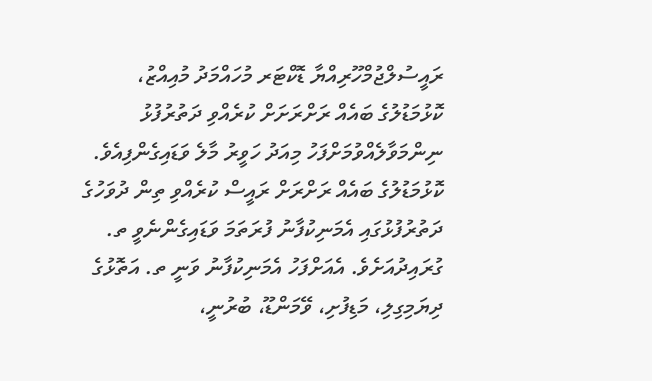ރައީސުލްޖުމްހޫރިއްޔާ ޑޮކްޓަރ މުހައްމަދު މުއިއްޒު، ކޮޅުމަޑުލުގެ ބައެއް ރަށްރަށަށް ކުރެއްވި ދަތުރުފުޅު ނިންމަވާލެއްވުމަށްފަހު މިއަދު ހަވީރު މާލެ ވަޑައިގެންފިއެވެ.
ކޮޅުމަޑުލުގެ ބައެއް ރަށްރަށް ރައީސް ކުރެއްވި ތިން ދުވަހުގެ ދަތުރުފުޅުގައި އެމަނިކުފާނު ފުރަތަމަ ވަޑައިގެންނެވީ ތ. ގުރައިދުއަށެވެ. އެއަށްފަހު އެމަނިކުފާނު ވަނީ ތ. އަތޮޅުގެ ދިޔަމިގިލި، މަޑިފުށި، ވޭމަންޑޫ، ބުރުނީ،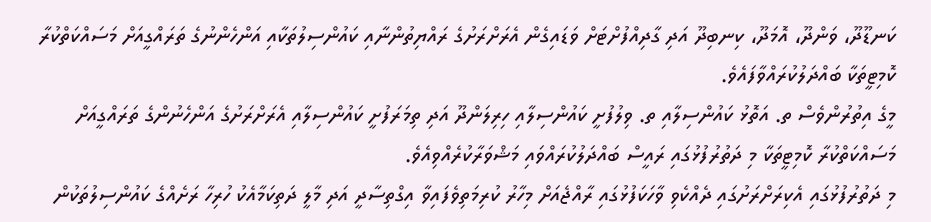ކަނޑޫދޫ، ވަންދޫ، އޮމަދޫ، ކިނބިދޫ އަދި ގާދިއްފުށްޓަށް ވަޑައިގެން އެރަށްރަށުގެ ރައްޔިތުންނާއި ކައުންސިލުތަކާއި އަންހެންނުގެ ތަރައްގީއަށް މަސައްކަތްކުރާ ކޮމިޓީތަކާ ބައްދަލުކުރައްވާފައެވެ.
މީގެ އިތުރުންވެސް ތ. އަތޮޅު ކައުންސިލާއި ތ. ވިލުފުށީ ކައުންސިލާއި ހިރިލަންދޫ އަދި ތިމަރަފުށީ ކައުންސިލާއި އެރަށްރަށުގެ އަންހެނުންގެ ތަރައްގީއަށް މަސައްކަތްކުރާ ކޮމިޓީތަކާ މި ދަތުރުފުޅުގައި ރައީސް ބައްދަލުކުރައްވައި މަޝްވަރާކުރެއްވިއެވެ.
މި ދަތުރުފުޅުގައި އެކިރަށްރަށުގައި ދެއްކެވި ވާހަކަފުޅުގައި ރާއްޖެއަށް މިހާރު ކުރިމަތިވެފައިވާ އިގްތިސާދީ އަދި މާލީ ދަތިކަމާއެކު ހުރިހާ ރަށެއްގެ ކައުންސިލުތަކުން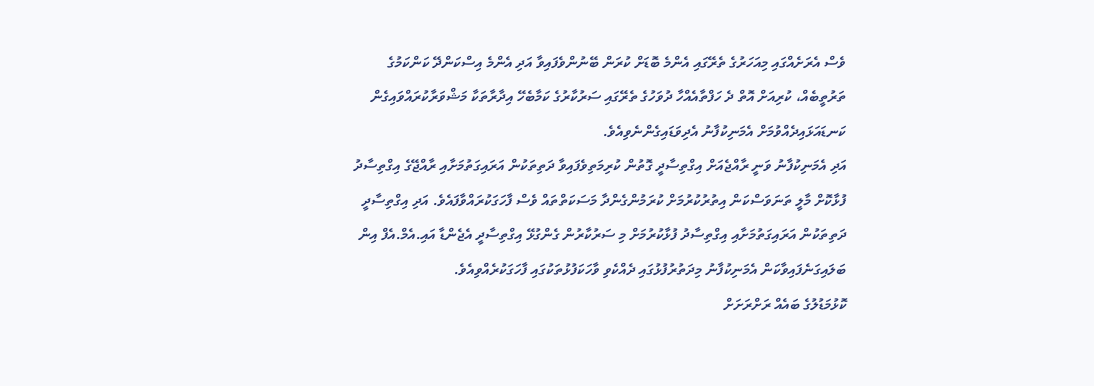ވެސް އެރަށެއްގައި މިއަހަރުގެ ތެރޭގައި އެންމެ ބޮޑަށް ކުރަން ބޭނުންވެފައިވާ އަދި އެންމެ އިސްކަންދޭ ކަންކަމުގެ ތަރުތީބެއް، ކުރިއަށް އޮތް ދެ ހަފްތާއެއްހާ ދުވަހުގެ ތެރޭގައި ސަރުކާރުގެ ކަމާބެހޭ އިދާރާތަކާ މަޝްވަރާކުރައްވައިގެން ކަނޑައަޅައިދެއްވުމަށް އެމަނިކުފާނު އެދިވަޑައިގެންނެވިއެވެ.
އަދި އެމަނިކުފާނު ވަނީ ރާއްޖެއަށް އިގްތިސާދީ ގޮތުން ކުރިމަތިވެފައިވާ ދަތިތަކުން އަރައިގަތުމަށާއި ރާއްޖޭގެ އިގްތިސާދު ފުޅާކޮށް މާލީ ތަނަވަސްކަން އިތުރުކުރުމަށް ކުރަމުންގެންދާ މަސަކަތްތައް ވެސް ފާހަގަކުރައްވާފައެވެ. އަދި އިގްތިސާދީ ދަތިތަކުން އަރައިގަތުމަށާއި އިގްތިސާދު ފުޅާކުރުމަށް މި ސަރުކާރުން ގެންގުޅޭ އިގްތިސާދީ އެޖެންޑާ އައި.އެމް.އެފް އިން ބަލައިގަނެފައިވާކަން އެމަނިކުފާނު މިދަތުރުފުޅުގައި ދެއްކެވި ވާހަކަފުޅުތަކުގައި ފާހަގަކުރެއްވިއެވެ.
ކޮޅުމަޑުލުގެ ބައެއް ރަށްރަށަށް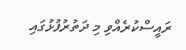ރައީސްކުރެއްވި މި ދަތުރުފުޅުގައި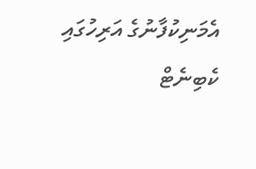އެމަނިކުފާނުގެ އަރިހުގައި ކެބިނެޓް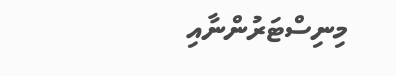މިނިސްޓަރުންނާއި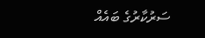ސަރުކާރުގެ ބައެއް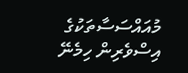މުއައްސަސާތަކުގެ އިސްވެރިން ހިމެނޭ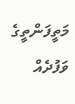މަތީފަންތީގެ ވަފުދެއް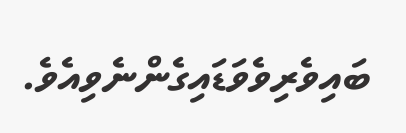ބައިވެރިވެވަޑައިގެންނެވިއެވެ.